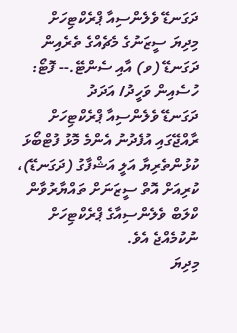ދަގަނޑޭ ވެލެންސިއާ ޕްރެކްޓިހަށް
މިދިޔަ ސީޒަނުގެ މެޗެއްގެ ތެރެއިން ދަގަނޑޭ (ވ) އާއި ސެންޓޭ.-- ފޮޓޯ: ހުސެއިން ވަހީދު/ އަދަދު
ދަގަނޑޭ ވެލެންސިއާ ޕްރެކްޓިހަށް
ރާއްޖޭގައި އުފެދުނު އެންމެ މޮޅު ފުޓްބޯޅަ ކުޅުންތެރިޔާ އަލީ އަޝްފާގު (ދަގަނޑޭ)، ކުރިއަށް އޮތް ސީޒަނަށް ތައްޔާރުވާން ކްލަބް ވެލެންސިއާގެ ޕްރެކްޓިހަށް ނުކުމެއްޖެ އެވެ.
މިދިޔަ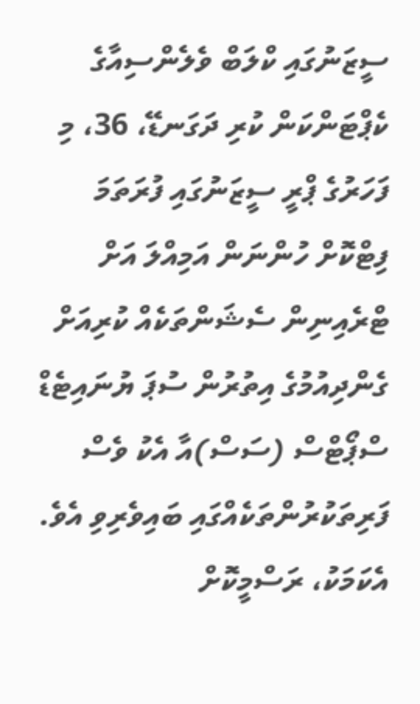ސީޒަނުގައި ކްލަބް ވެލެންސިއާގެ ކެޕްޓަންކަން ކުރި ދަގަނޑޭ، 36، މި ފަހަރުގެ ޕްރީ ސީޒަނުގައި ފުރަތަމަ ފިޓްކޮށް ހުންނަން އަމިއްލަ އަށް ޓްރެއިނިން ސެޝަންތަކެއް ކުރިއަށް ގެންދިއުމުގެ އިތުރުން ސުޕަ ޔުނައިޓެޑް ސްޕޯޓްސް (ސަސް)އާ އެކު ވެސް ފަރިތަކުރުންތަކެއްގައި ބައިވެރިވި އެވެ. އެކަމަކު، ރަސްމީކޮށް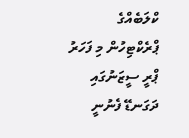ކްލަބެއްގެ ޕްރެކްޓިހުން މި ފަހަރު ޕްރީ ސީޒަނުގައި ދަގަނޑޭ ފެނުނީ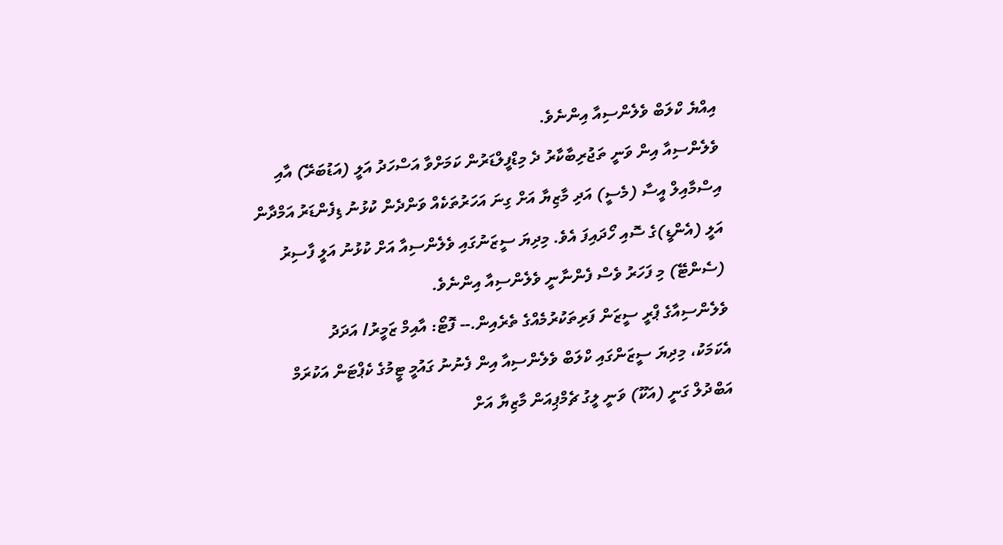އިއްޔެ ކްލަބް ވެލެންސިއާ އިންނެވެ.
ވެލެންސިއާ އިން ވަނީ ތަޖުރިބާކާރު ދެ މިޑްފީލްޑަރުން ކަމަށްވާ އަސްހަދު އަލީ (އަޑުބަރޭ) އާއި އިސްމާއިލް އީސާ (މެސީ) އަދި މާޒިޔާ އަށް ގިނަ އަހަރުތަކެއް ވަންދެން ކުޅުނު ޑިފެންޑަރު އަމްދާން އަލީ (އެންޑީ)ގެ ސޮއި ހޯދައިފަ އެވެ. މިދިޔަ ސީޒަނުގައި ވެލެންސިއާ އަށް ކުޅުނު އަލީ ފާސިރު (ސެންޓޭ) މި ފަހަރު ވެސް ފެންނާނީ ވެލެންސިއާ އިންނެވެ.
ވެލެންސިއާގެ ޕްރީ ސީޒަން ފަރިތަކުރުމެއްގެ ތެރެއިން.-- ފޮޓޯ: އާއިމް ޒަމީރު/ އަދަދު
އެކަމަކު، މިދިޔަ ސީޒަންގައި ކްލަބް ވެލެންސިއާ އިން ފެނުނު ގައުމީ ޓީމުގެ ކެޕްޓަން އަކުރަމް އަބްދުލް ގަނީ (އަކޫ) ވަނީ ލީގު ޗެމްޕިއަން މާޒިޔާ އަށް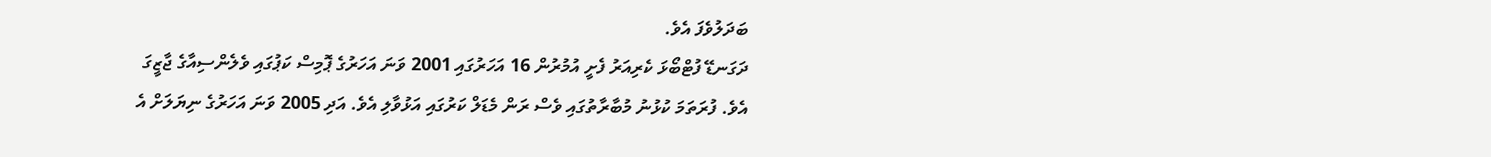ބަދަލުވެފަ އެވެ.
ދަގަނޑޭ ފުޓްބޯޅަ ކެރިއަރު ފެށީ އުމުރުން 16 އަހަރުގައި 2001 ވަނަ އަހަރުގެ ޕޮމިސް ކަޕުގައި ވެލެންސިއާގެ ޖާޒީގަ އެވެ. ފުރަތަމަ ކުޅުނު މުބާރާތުގައި ވެސް ރަން މެޑަލް ކަރުގައި އަޅުވާލި އެވެ. އަދި 2005 ވަނަ އަހަރުގެ ނިޔަލަށް އެ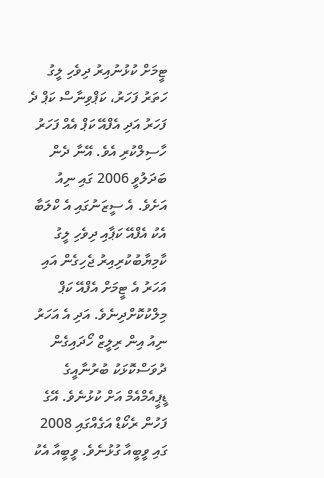ޓީމަށް ކުޅުނުއިރު ދިވެހި ލީގު ހަތަރު ފަހަރު، ކަޕްވިނާސް ކަޕް ދެ ފަހަރު އަދި އެފްއޭ ކަޕް އެއް ފަހަރު ހާސިލްކުރި އެވެ. އޭނާ ދެން ބަދަލުވީ 2006 ގައި ނިއު އަށެވެ. އެ ސީޒަނުގައި އެ ކްލަބާ އެކު އެފްއޭ ކަޕާއި ދިވެހި ލީގު ކާމިޔާބުކުރިއިރު ޖެހިގެން އައި އަހަރު އެ ޓީމަށް އެފްއޭ ކަޕް މިލްކުކޮށްދިނެވެ. އަދި އެ އަހަރު ނިއު އިން ރިލީޒް ހޯދައިގެން ދުވަސްކޮޅަކު ބުރުނާއީގެ ޑީޕީއެމްއެމް އަށް ކުޅުނެވެ. އޭގެ ފަހުން ރެކޯޑް އަގެއްގައި 2008 ގައި ވީބީއާ ގުޅުނެވެ. ވީބީއާ އެކު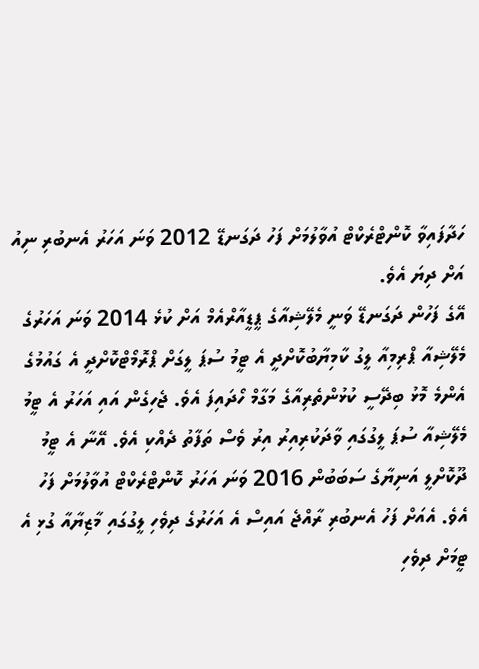ހަދާފައިވާ ކޮންޓްރެކްޓް އުވާލުމަށް ފަހު ދަގަނޑޭ 2012 ވަނަ އަހަރު އެނބުރި ނިއު އަށް ދިޔަ އެވެ.
އޭގެ ފަހުން ދަގަނޑޭ ވަނީ މެލޭޝިއާގެ ޕީޑީއާރްއެމް އަށް ކުޅެ 2014 ވަނަ އަހަރުގެ މެލޭޝިއާ ޕްރިމިއާ ލީގު ކާމިޔާބުކޮށްދީ އެ ޓީމު ސުޕަ ލީގަށް ޕްރޮމޯޓްކޮށްދީ އެ ގައުމުގެ އެންމެ މޮޅު ބިދޭސީ ކުޅުންތެރިއާގެ މަގާމް ހޯދައިފަ އެވެ. ޖެހިގެން އައި އަހަރު އެ ޓީމު މެލޭޝިއާ ސުޕަ ލީގުގައި ވާދަކުރިއިރު އިރު ވެސް ތަފާތު ދެއްކި އެވެ. އޭނާ އެ ޓީމު ދޫކޮށްލީ އަނިޔާގެ ސަބަބުން 2016 ވަނަ އަހަރު ކޮންޓްރެކްޓް އުވާލުމަށް ފަހު އެވެ. އެއަށް ފަހު އެނބުރި ރާއްޖެ އައިސް އެ އަހަރުގެ ދިވެހި ލީގުގައި މާޒިޔާއާ ގުޅި އެ ޓީމަށް ދިވެހި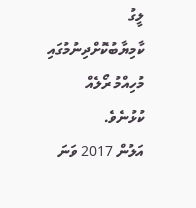ލީގު ކާމިޔާބުކޮށްދިނުމުގައި މުހިއްމު ރޯލެއް ކުޅުނެވެ.
އަލުން 2017 ވަނަ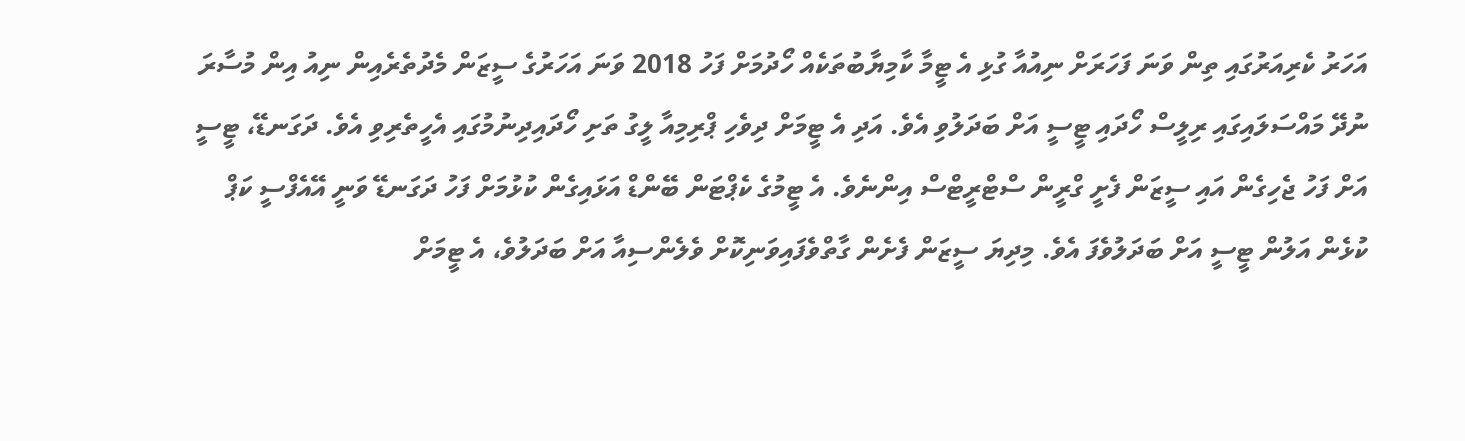އަހަރު ކެރިއަރުގައި ތިން ވަނަ ފަހަރަށް ނިއުއާ ގުޅި އެ ޓީމާ ކާމިޔާބުތަކެއް ހޯދުމަށް ފަހު 2018 ވަނަ އަހަރުގެ ސީޒަން މެދުތެރެއިން ނިއު އިން މުސާރަ ނުދޭ މައްސަލައިގައި ރިލީސް ހޯދައި ޓީސީ އަށް ބަދަލުވި އެވެ. އަދި އެ ޓީމަށް ދިވެހި ޕްރިމިއާ ލީގު ތަށި ހޯދައިދިނުމުގައި އެހީތެރިވި އެވެ. ދަގަނޑޭ، ޓީސީ އަށް ފަހު ޖެހިގެން އައި ސީޒަން ފެށީ ގްރީން ސްޓްރީޓްސް އިންނެވެ. އެ ޓީމުގެ ކެޕްޓަން ބޭންޑް އަޅައިގެން ކުޅުމަށް ފަހު ދަގަނޑޭ ވަނީ އޭއެފްސީ ކަޕް ކުޅެން އަލުން ޓީސީ އަށް ބަދަލުވެފަ އެވެ. މިދިޔަ ސީޒަން ފެށެން ގާތްވެފައިވަނިކޮށް ވެލެންސިއާ އަށް ބަދަލުވެ، އެ ޓީމަށް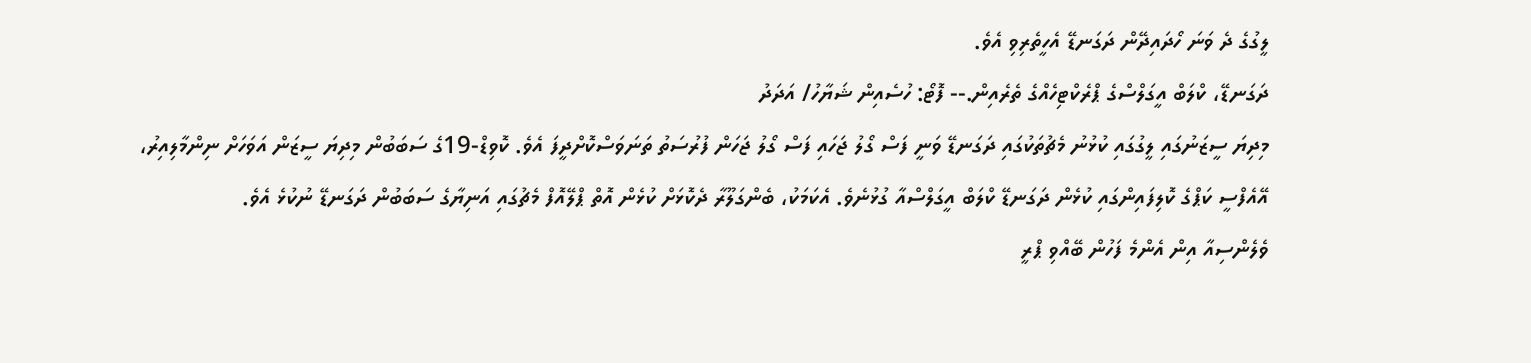ލީގުގެ ދެ ވަނަ ހޯދައިދޭން ދަގަނޑޭ އެހީތެރިވި އެވެ.
ދަގަނޑޭ، ކްލަބް އީގަލްސްގެ ޕްރެކްޓިހެއްގެ ތެރެއިން.-- ފޮޓޯ: ހުސެއިން ޝަޔާހު/ އަދަދު
މިދިޔަ ސީޒަނުގައި ލީގުގައި ކުޅުނު މެޗުތަކުގައި ދަގަނޑޭ ވަނީ ފަސް ގޯލު ޖަހައި ފަސް ގޯލު ޖަހަން ފުރުސަތު ތަނަވަސްކޮށްދީފަ އެވެ. ކޮވިޑް-19ގެ ސަބަބުން މިދިޔަ ސީޒަން އަވަހަށް ނިންމާލިއިރު، އޭއެފްސީ ކަޕްގެ ކޮލިފައިންގައި ކުޅެން ދަގަނޑޭ ކްލަބް އީގަލްސްއާ ގުޅުނެވެ. އެކަމަކު، ބެންގަލޫރާ ދެކޮޅަށް ކުޅެން އޮތް ޕްލޭއޮފް މެޗުގައި އަނިޔާގެ ސަބަބުން ދަގަނޑޭ ނުކުޅެ އެވެ.
ވެލެންސިއާ އިން އެންމެ ފަހުން ބޭއްވި ޕްރީ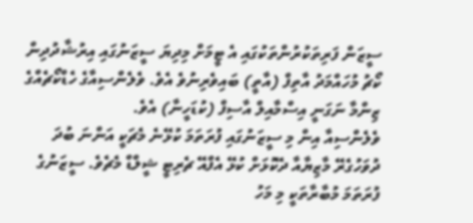ސީޒަން ފަރިތަކުރުންތަކުގައި އެ ޓީމަށް މިދިޔަ ސީޒަނުގައި އިރުޝާދުދިން ކޯޗު މުހައްމަދު އާތިފް (އާތީ) ބައިވެރިނުވެ އެވެ. ވެލެންސިއާގެ ހެޑްކޯޗެއްގެ ޒިންމާ ނަގަނީ އިސްމާއިލް އާސިފް (ކުޑަހީނާ) އެވެ.
ވެލެންސިއާ އިން މި ސީޒަނުގައި ފުރަތަމަ ކުޅޭނެ މެޗަކީ އަންނަ ބުދަ ދުވަހުގެރޭ މާޒިޔާއާ ދެކޮޅަށް ކުޅޭ އެފްއޭ ޗެރިޓީ ޝީލްޑް މެޗެވެ. ސީޒަނުގެ ފުރަތަމަ މުބާރާތަކީ މި މަހު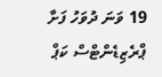19 ވަނަ ދުވަހު ފަށާ ޕްރެޒިޑެންޓްސް ކަޕް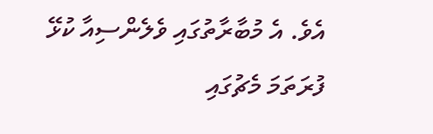އެވެ. އެ މުބާރާތުގައި ވެލެންސިއާ ކުޅޭ ފުރަތަމަ މެޗުގައި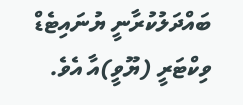ބައްދަލުކުރާނީ ޔުނައިޓެޑް ވިކްޓަރީ (ޔޫވީ)އާ އެވެ.